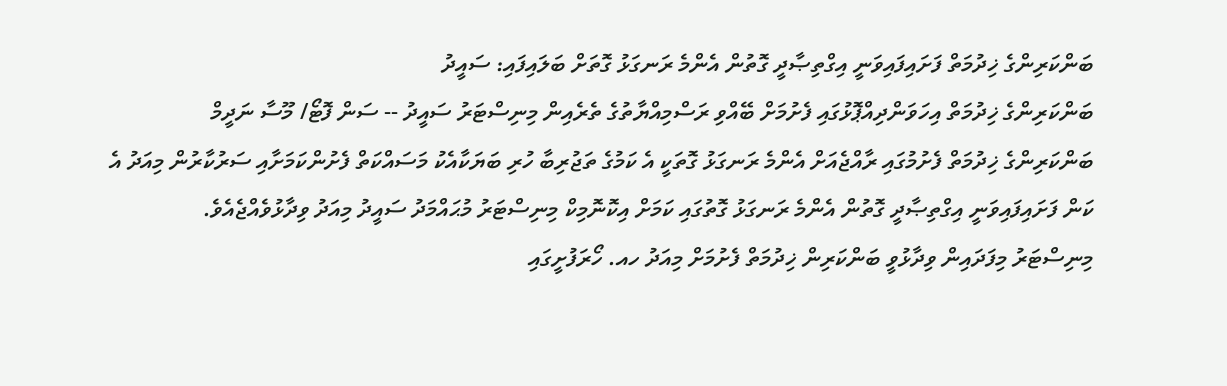ބަންކަރިންގެ ޚިދުމަތް ފަށައިފައިވަނީ އިގްތިޞާދީ ގޮތުން އެންމެ ރަނގަޅު ގޮތަށް ބަލައިފައި: ސައީދު
ބަންކަރިންގެ ޚިދުމަތް އިހަވަންދިއްޕޮޅުގައި ފެށުމަށް ބޭއްވި ރަސްމިއްޔާތުގެ ތެރެއިން މިނިސްޓަރު ސައީދު -- ސަން ފޮޓޯ/ މޫސާ ނަދީމް
ބަންކަރިންގެ ޚިދުމަތް ފެށުމުގައި ރާއްޖެއަށް އެންމެ ރަނގަޅު ގޮތަކީ އެ ކަމުގެ ތަޖުރިބާ ހުރި ބަޔަކާއެކު މަސައްކަތް ފެށުންކަމަށާއި ސަރުކާރުން މިއަދު އެ ކަން ފަށައިފައިވަނީ އިގްތިޞާދީ ގޮތުން އެންމެ ރަނގަޅު ގޮތުގައި ކަމަށް އިކޮނޮމިކް މިނިސްޓަރު މުޙައްމަދު ސައީދު މިއަދު ވިދާޅުވެއްޖެއެވެ.
މިނިސްޓަރު މިފަދައިން ވިދާޅުވީ ބަންކަރިން ޚިދުމަތް ފެށުމަށް މިއަދު ހއ. ހޯރަފުށީގައި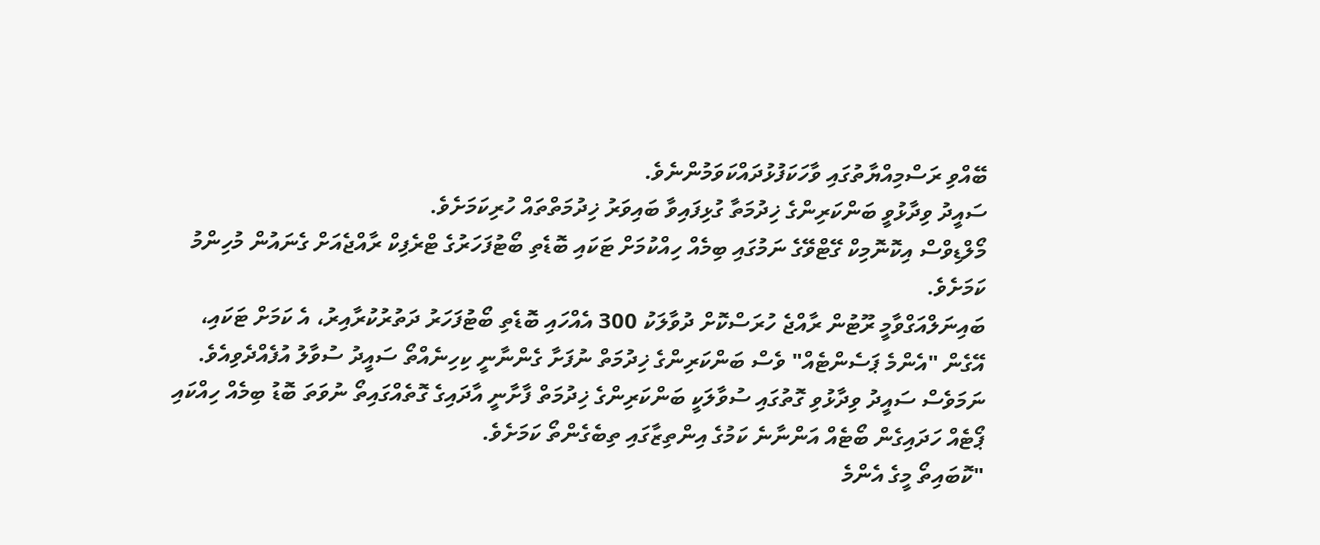ބޭއްވި ރަސްމިއްޔާތުގައި ވާހަކަފުޅުދައްކަވަމުންނެވެ.
ސައީދު ވިދާޅުވީ ބަންކަރިންގެ ޚިދުމަތާ ގުޅިފައިވާ ބައިވަރު ޚިދުމަތްތައް ހުރިކަމަށެވެ.
މޯލްޑިވްސް އިކޮނޮމިކް ގޭޓްވޭގެ ނަމުގައި ބިމެއް ހިއްކުމަށް ޓަކައި ބޮޑެތި ބޯޓުފަހަރުގެ ޓްރެފިކް ރާއްޖެއަށް ގެނައުން މުހިންމު ކަމަށެވެ.
ބައިނަލްއަގްވާމީ ރޫޓުން ރާއްޖެ ހުރަސްކޮށް ދުވާލަކު 300 އެއްހައި ބޮޑެތި ބޯޓުފަހަރު ދަތުރުކުރާއިރު، އެ ކަމަށް ޓަކައި، އޭގެން "އެންމެ ޕަސެންޓެއް" ވެސް ބަންކަރިންގެ ޚިދުމަތް ނުފަށާ ގެންނާނީ ކިހިނެއްތޯ ސައީދު ސުވާލު އުފެއްދެވިއެވެ.
ނަމަވެސް ސައީދު ވިދާޅުވި ގޮތުގައި ސުވާލަކީ ބަންކަރިންގެ ޚިދުމަތް ފާށާނީ އާދައިގެ ގޮތެއްގައިތޯ ނުވަތަ ބޮޑު ބިމެއް ހިއްކައި ޕޯޓެއް ހަދައިގެން ބޯޓެއް އަންނާނެ ކަމުގެ އިންތިޒާގައި ތިބެގެންތޯ ކަމަށެވެ.
"ކޮބައިތޯ މީގެ އެންމެ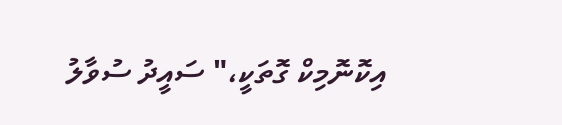އިކޮނޮމިކް ގޮތަކީ،" ސައީދު ސުވާލު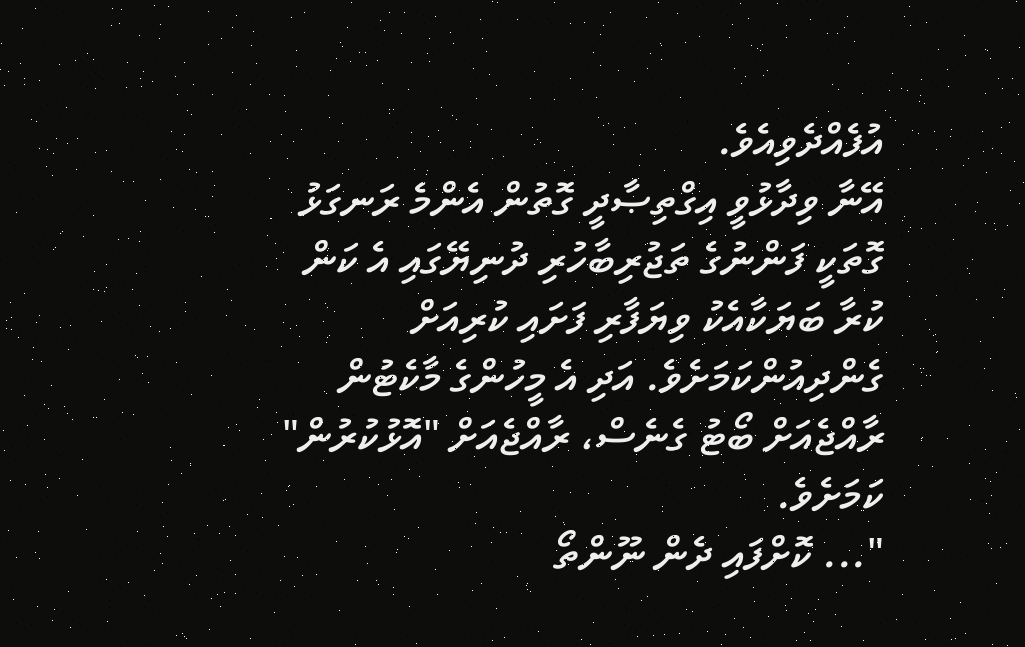އުފެއްދެވިއެވެ.
އޭނާ ވިދާޅުވީ އިގްތިޞާދީ ގޮތުން އެންމެ ރަނގަޅު ގޮތަކީ ފަންނުގެ ތަޖުރިބާހުރި ދުނިޔޭގައި އެ ކަން ކުރާ ބަޔަކާއެކު ވިޔަފާރި ފަށައި ކުރިއަށް ގެންދިއުންކަމަށެވެ. އަދި އެ މީހުންގެ މާކެޓުން ރާއްޖެއަށް ބޯޓު ގެނެސް، ރާއްޖެއަށް "އޮޅުކުރުން" ކަމަށެވެ.
"... ކޮށްފައި ދެން ނޫންތޯ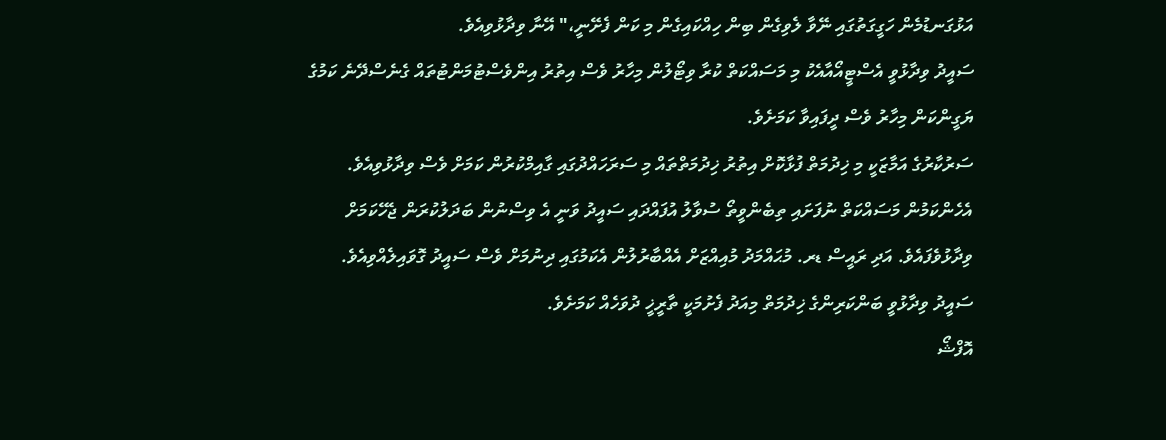އަޅުގަނޑުމެން ހަގީގަތުގައި ނޭވާ ލެވިގެން ބިން ހިއްކައިގެން މި ކަން ފެށޭނީ،" އޭނާ ވިދާޅުވިއެވެ.
ސައީދު ވިދާޅުވީ އެސްޓީއޯއާއެކު މި މަސައްކަތް ކުރާ ވިޓޯލުން މިހާރު ވެސް އިތުރު އިންވެސްޓުމަންޓުތައް ގެނެސްދޭނެ ކަމުގެ ޔަގީންކަން މިހާރު ވެސް ދީފައިވާ ކަމަށެވެ.
ސަރުކާރުގެ އަމާޒަކީ މި ޚިދުމަތް ފުޅާކޮށް އިތުރު ޚިދުމަތްތައް މި ސަރަހައްދުގައި ގާއިމްކުރުން ކަމަށް ވެސް ވިދާޅުވިއެވެ.
އެހެންކަމުން މަސައްކަތް ނުފަށައި ތިބެންވީތޯ ސުވާލު އުފައްދައި ސައީދު ވަނީ އެ ވިސްނުން ބަދަލުކުރަން ޖެހޭކަމަށް ވިދާޅުވެފައެވެ. އަދި ރައީސް ޑރ. މުޙައްމަދު މުއިއްޒަށް އެއްބާރުލުން އެކަމުގައި ދިނުމަށް ވެސް ސައީދު ގޮވައިލެއްވިއެވެ.
ސައީދު ވިދާޅުވީ ބަންކަރިންގެ ޚިދުމަތް މިއަދު ފެށުމަކީ ތާރީޚީ ދުވަހެއް ކަމަށެވެ.
އޮފްޝޯ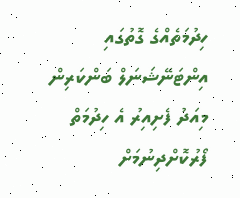ހިދުމަތެއްގެ ގޮތުގައި އިންޓަނޭޝަނަލް ބަންކަރިން މިއަދު ފެށިއިރު އެ ހިދުމަތް ފޯރުކޮށްދިނުމަށް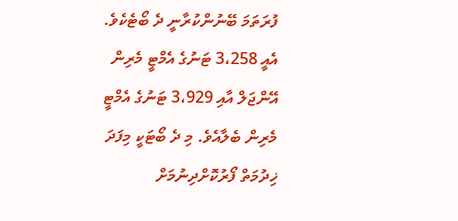ފުރަތަމަ ބޭނުންކުރާނީ ދެ ބޯޓެކެވެ.
އެއީ 3،258 ޓަނުގެ އެމްޓީ މެރިން އޭންޖަލް އާއި 3،929 ޓަނުގެ އެމްޓީ މެރިން ބެލާއެވެ. މި ދެ ބޯޓަކީ މިފަދަ ޚިދުމަތް ފޯރުކޮށްދިނުމަށް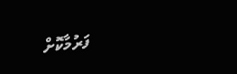ފަރުމާކޮށް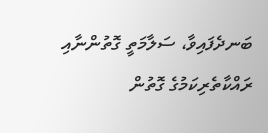ބަނދެފައިވާ، ސަލާމަތީ ގޮތުންނާއި ރައްކާތެރިކަމުގެ ގޮތުން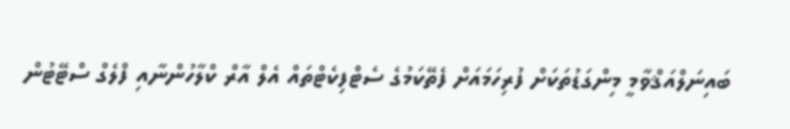ބައިނަލްއަޤްވާމީ މިންގަޑުތަކަށް ފުރިހަމައަށް ފެތޭކަމުގެ ސެޓްފިކެޓްތައް އެލް އާރް ކްލާހުންނާއި ފްލެގް ސްޓޭޓުން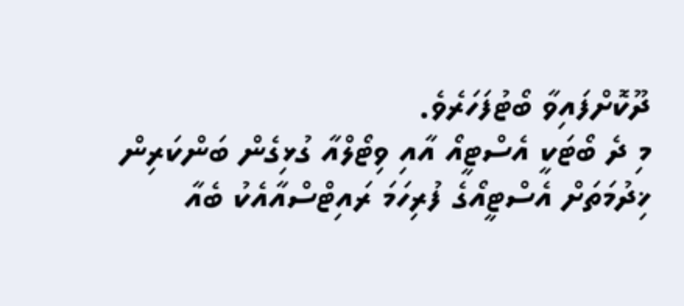ދޫކޮށްފައިވާ ބޯޓުފަހަރެވެ.
މި ދެ ބޯޓަކީ އެސްޓީއޯ އާއި ވިޓޯލްއާ ގުޅިގެން ބަންކަރިން ޚިދުމަތަށް އެސްޓީއޯގެ ފުރިހަމަ ރައިޓްސްއާއެކު ބެއާ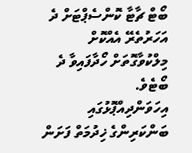ބޯޓް ޗާޓާ ކޮންސެޕްޓަށް ދެ އަހަރުތެރޭ އެއްކޮށް މިލްކުވާގޮތަށް ހޯދާފައިވާ ދެ ބޯޓެވެ.
އިހަވަންދިއްޕޮޅުގައި ބަންކަރިންގެ ޚިދުމަތް ފަށަން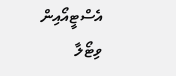އެސްޓީއޯއިން ވިޓޯލާ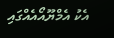އެކު އެމްޔޫއޯއެއްގައި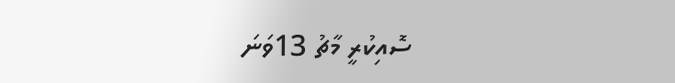ސޮއިކުރީ މާޗު 13ވަނަ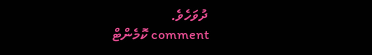ދުވަހެވެ.
comment ކޮމެންޓް